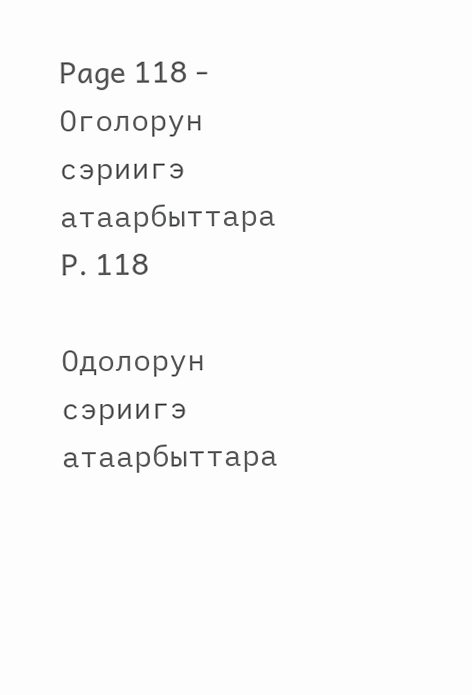Page 118 - Оголорун сэриигэ атаарбыттара
P. 118

Одолорун сэриигэ атаарбыттара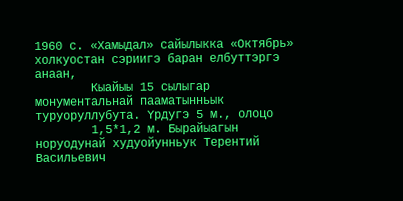1960 с. «Хамыдал» сайылыкка «Октябрь» холкуостан сэриигэ баран елбуттэргэ анаан,
        Кыайыы 15 сылыгар монументальнай пааматынньык туруоруллубута. Yрдугэ 5 м., олоцо
        1,5*1,2 м. Бырайыагын норуодунай худуойунньук Терентий Васильевич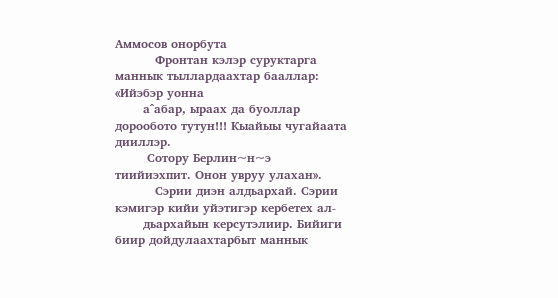Аммосов онорбута
          Фронтан кэлэр суруктарга маннык тыллардаахтар бааллар: «Ийэбэр уонна
       а^абар, ыраах да буоллар дорообото тутун!!! Кыайыы чугайаата дииллэр.
        Сотору Берлин~н~э тиийиэхпит. Онон увруу улахан».
          Сэрии диэн алдьархай. Сэрии кэмигэр кийи уйэтигэр кербетех ал-
       дьархайын керсутэлиир. Бийиги биир дойдулаахтарбыт маннык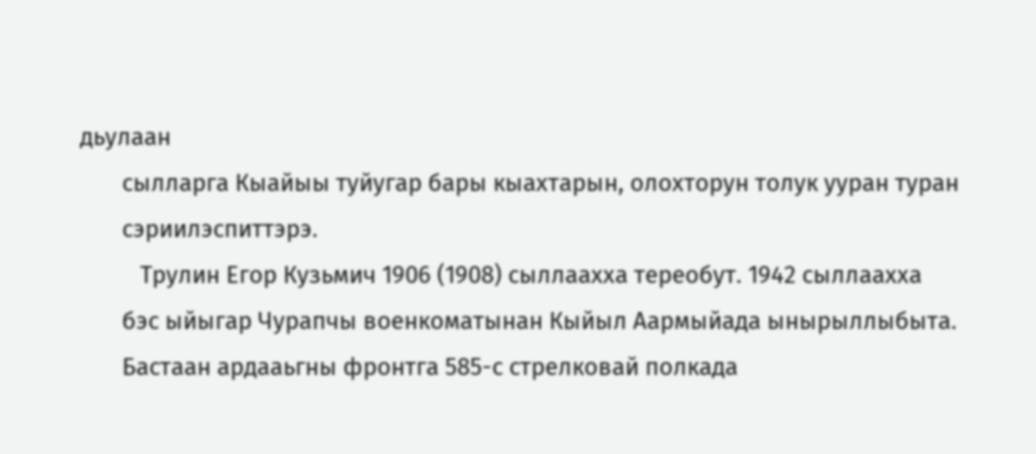дьулаан
       сылларга Кыайыы туйугар бары кыахтарын, олохторун толук ууран туран
       сэриилэспиттэрэ.
          Трулин Егор Кузьмич 1906 (1908) сыллаахха тереобут. 1942 сыллаахха
       бэс ыйыгар Чурапчы военкоматынан Кыйыл Аармыйада ынырыллыбыта.
       Бастаан ардааьгны фронтга 585-с стрелковай полкада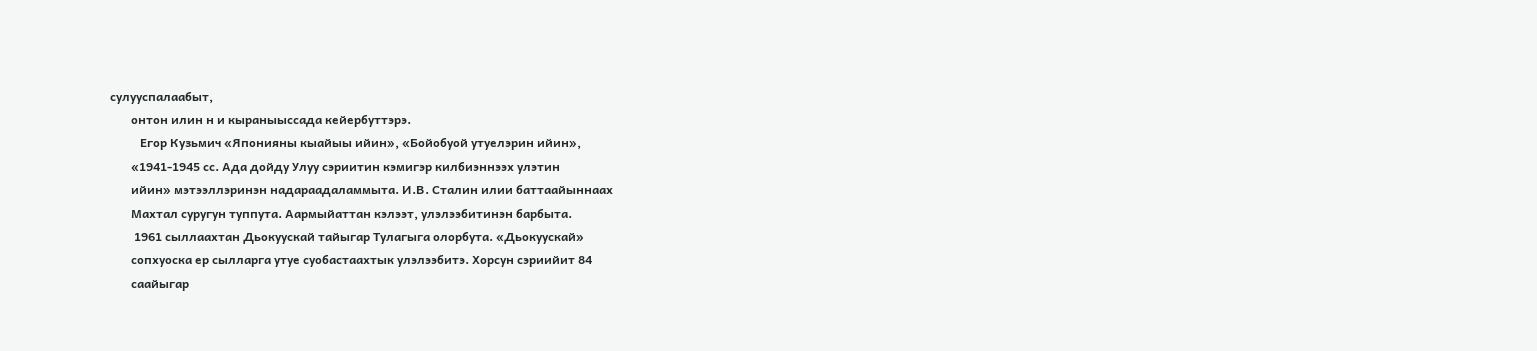сулууспалаабыт,
       онтон илин н и кыраныыссада кейербуттэрэ.
          Егор Кузьмич «Японияны кыайыы ийин», «Бойобуой утуелэрин ийин»,
       «1941-1945 сс. Ада дойду Улуу сэриитин кэмигэр килбиэннээх улэтин
       ийин» мэтээллэринэн надараадаламмыта. И.В. Сталин илии баттаайыннаах
       Махтал суругун туппута. Аармыйаттан кэлээт, улэлээбитинэн барбыта.
        1961 сыллаахтан Дьокуускай тайыгар Тулагыга олорбута. «Дьокуускай»
       сопхуоска ер сылларга утуе суобастаахтык улэлээбитэ. Хорсун сэриийит 84
       саайыгар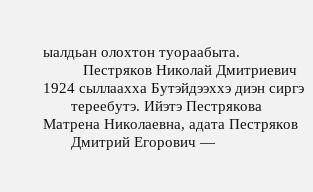ыалдьан олохтон туораабыта.
          Пестряков Николай Дмитриевич 1924 сыллаахха Бутэйдээххэ диэн сиргэ
       тереебутэ. Ийэтэ Пестрякова Матрена Николаевна, адата Пестряков
       Дмитрий Егорович —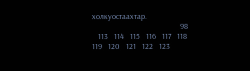холкуостаахтар.
                                            98
   113   114   115   116   117   118   119   120   121   122   123